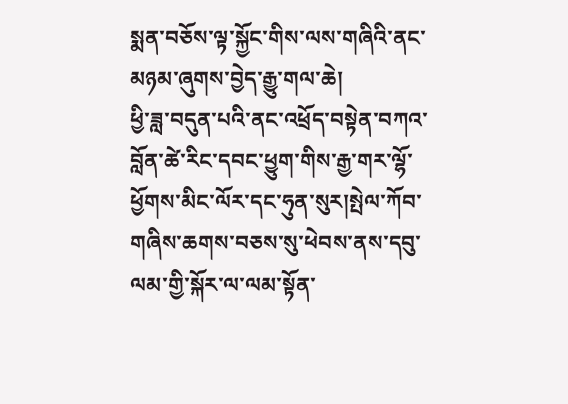སྨན་བཅོས་ལྟ་སྐྱོང་གིས་ལས་གཞིའི་ནང་མཉམ་ཞུགས་བྱེད་རྒྱུ་གལ་ཆེ།
ཕྱི་ཟླ་བདུན་པའི་ནང་འཕྲོད་བསྟེན་བཀའ་བློན་ཚེ་རིང་དབང་ཕྱུག་གིས་རྒྱ་གར་ལྷོ་ཕྱོགས་མིང་ལོར་དང་ཧུན་སུར།སྤེལ་ཀོབ་གཞིས་ཆགས་བཅས་སུ་ཕེབས་ནས་དབུ་ལམ་གྱི་སྐོར་ལ་ལམ་སྟོན་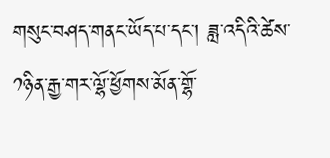གསུང་བཤད་གནང་ཡོད་པ་དང་། ཟླ་འདིའི་ཚེས་༡ཉིན་རྒྱ་གར་ལྷོ་ཕྱོགས་མོན་གྷོ་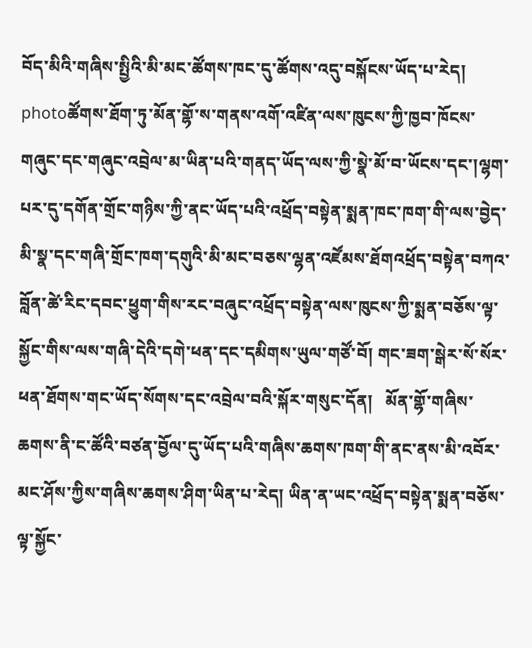བོད་མིའི་གཞིས་སྤྱིའི་མི་མང་ཚོགས་ཁང་དུ་ཚོགས་འདུ་བསྐོངས་ཡོད་པ་རེད།
photoཚོགས་ཐོག་ཏུ་མོན་གྷོ་ས་གནས་འགོ་འཛིན་ལས་ཁུངས་ཀྱི་ཁྱབ་ཁོངས་གཞུང་དང་གཞུང་འབྲེལ་མ་ཡིན་པའི་གནད་ཡོད་ལས་ཀྱི་སྣེ་མོ་བ་ཡོངས་དང་།ལྷག་པར་དུ་དགོན་གྲོང་གཉིས་ཀྱི་ནང་ཡོད་པའི་འཕྲོད་བསྟེན་སྨན་ཁང་ཁག་གི་ལས་བྱེད་མི་སྣ་དང་གཞི་གྲོང་ཁག་དགུའི་མི་མང་བཅས་ལྷན་འཛོམས་ཐོགའཕྲོད་བསྟེན་བཀའ་བློན་ཚེ་རིང་དབང་ཕྱུག་གིས་རང་བཞུང་འཕྲོད་བསྟེན་ལས་ཁུངས་ཀྱི་སྨན་བཅོས་ལྟ་སྐྱོང་གིས་ལས་གཞི་དེའི་དགེ་ཕན་དང་དམིགས་ཡུལ་གཙོ་བོ། གང་ཟག་སྒེར་སོ་སོར་ཕན་ཐོགས་གང་ཡོད་སོགས་དང་འབྲེལ་བའི་སྐོར་གསུང་དོན།   མོན་གྷོ་གཞིས་ཆགས་ནི་ང་ཚོའི་བཙན་བྱོལ་དུ་ཡོད་པའི་གཞིས་ཆགས་ཁག་གི་ནང་ནས་མི་འབོར་མང་ཤོས་ཀྱིས་གཞིས་ཆགས་ཤིག་ཡིན་པ་རེད། ཡིན་ན་ཡང་འཕྲོད་བསྟེན་སྨན་བཅོས་ལྟ་སྐྱོང་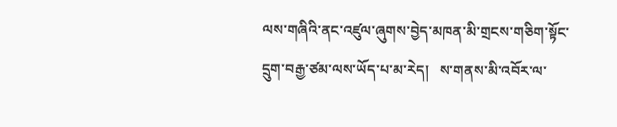ལས་གཞིའི་ནང་འཛུལ་ཞུགས་བྱེད་མཁན་མི་གྲངས་གཅིག་སྟོང་དྲུག་བརྒྱ་ཙམ་ལས་ཡོད་པ་མ་རེད།   ས་གནས་མི་འབོར་ལ་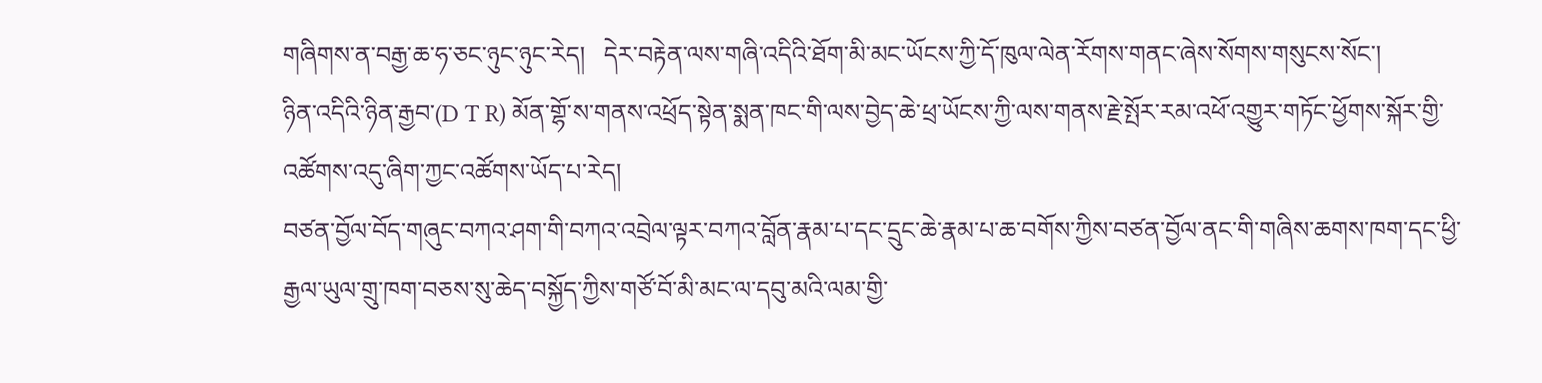གཞིགས་ན་བརྒྱ་ཆ་ཧ་ཅང་ཉུང་ཉུང་རེད།   དེར་བརྟེན་ལས་གཞི་འདིའི་ཐོག་མི་མང་ཡོངས་ཀྱི་དོ་ཁུལ་ལེན་རོགས་གནང་ཞེས་སོགས་གསུངས་སོང་།
ཉིན་འདིའི་ཉིན་རྒྱབ་(D T R) མོན་གྷོ་ས་གནས་འཕྲོད་སྟེན་སྨན་ཁང་གི་ལས་བྱེད་ཆེ་ཕྲ་ཡོངས་ཀྱི་ལས་གནས་རྗེ་སྤོར་རམ་འཕོ་འགྱུར་གཏོང་ཕྱོགས་སྐོར་གྱི་འཚོགས་འདུ་ཞིག་ཀྱང་འཚོགས་ཡོད་པ་རེད།
བཙན་བྱོལ་བོད་གཞུང་བཀའ་ཤག་གི་བཀའ་འབྲེལ་ལྟར་བཀའ་བློན་རྣམ་པ་དང་དྲུང་ཆེ་རྣམ་པ་ཆ་བགོས་ཀྱིས་བཙན་བྱོལ་ནང་གི་གཞིས་ཆགས་ཁག་དང་ཕྱི་རྒྱལ་ཡུལ་གྲུ་ཁག་བཅས་སུ་ཆེད་བསྐྱོད་ཀྱིས་གཙོ་བོ་མི་མང་ལ་དབུ་མའི་ལམ་གྱི་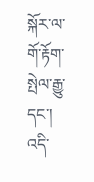སྐོར་ལ་གོ་རྟོག་སྤེལ་རྒྱུ་དང་།   འདི་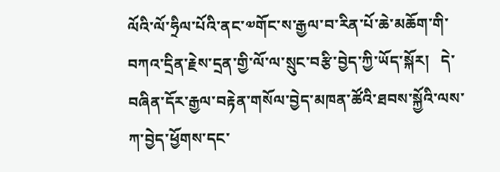ལོའི་ལོ་ཧྲིལ་པོའི་ནང་༧གོང་ས་རྒྱལ་བ་རིན་པོ་ཆེ་མཆོག་གི་བཀའ་དྲིན་རྗེས་དྲན་གྱི་ལོ་ལ་སྲུང་བརྩི་བྱེད་ཀྱི་ཡོད་སྐོར།   དེ་བཞིན་དོར་རྒྱལ་བརྟེན་གསོལ་བྱེད་མཁན་ཚོའི་ཐབས་སྐྱོའི་ལས་ཀ་བྱེད་ཕྱོགས་དང་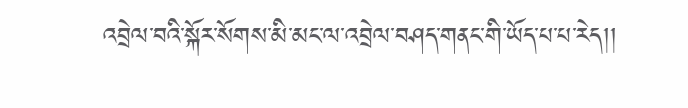འབྲེལ་བའི་སྐོར་སོགས་མི་མང་ལ་འབྲེལ་བཤད་གནང་གི་ཡོད་པ་པ་རེད།།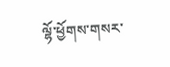ལྷོ་ཕྱོགས་གསར་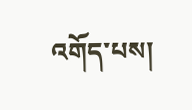འགོད་པས།